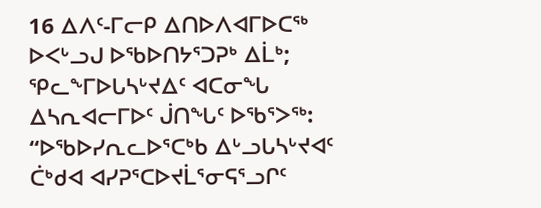16 ᐃᐱᑦ-ᒥᓕᑭ ᐃᑎᐅᐱᐊᒥᐅᑕᖅ ᐅᐸᒡᓗᒍ ᐅᖃᐅᑎᔭᕐᑐᕈᒃ ᐃᒫᒃ; ᕿᓚᖕᒥᐅᒐᓴᒡᔪᐃᑦ ᐊᑕᓂᖓ ᐃᓴᕆᐊᓕᒥᐅᑦ ᒎᑎᖓᑦ ᐅᖃᕐᐳᖅ: “ᐅᖃᐅᓯᕆᓚᐅᕐᑕᒃᑲ ᐃᒡᓗᒐᓴᒡᔪᐊᑦ ᑖᒃᑯᐊ ᐊᓯᕈᕐᑕᐅᔪᒫᕐᓂᕋᕐᓗᒋᑦ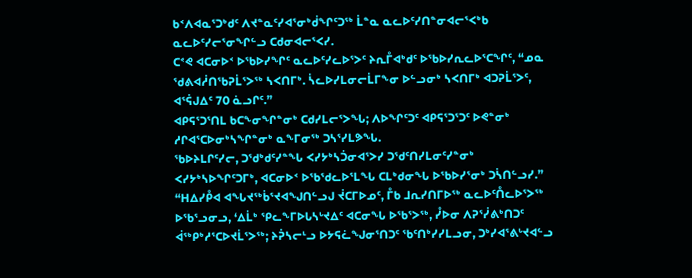ᑲᑉᐱᐊᓇᕐᑐᒃᑯᑦ ᐱᔪᓐᓇᑦᓯᐊᕐᓂᒃᑰᖏᑦᑐᖅ ᒫᓐᓇ ᓇᓚᐅᑦᓯᑎᓐᓂᐊᓕᕐᐸᒃᑲ ᓇᓚᐅᑦᓯᓕᕐᓂᖏᓪᓗ ᑕᑯᓂᐊᓕᕐᐸᓯ.
ᑕᕝᕙ ᐊᑕᓂᐅᑉ ᐅᖃᐅᓯᖏᑦ ᓇᓚᐅᑦᓯᓚᐅᕐᐳᑦ ᔨᕆᒤᐊᒃᑯᑦ ᐅᖃᐅᓯᕆᓚᐅᕐᑕᖏᑦ, “ᓄᓇ ᖁᕕᐊᓲᑎᖃᕈᒫᕐᐳᖅ ᓴᐸᑎᒥᒃ. ᓵᓚᐅᓯᒪᓂᓕᒫᒥᖕᓂ ᐅᓪᓗᓂᒃ ᓴᐸᑎᒥᒃ ᐊᑐᕈᒫᕐᐳᑦ, ᐊᕐᕌᒍᐃᑦ 70 ᓈᓗᒋᑦ.”
ᐊᑭᕋᕐᑐᕐᑎᒪ ᑲᑕᖕᓂᖏᓐᓂᒃ ᑕᑯᓯᒪᓕᕐᐳᖓ; ᐱᐅᖏᑦᑐᑦ ᐊᑭᕋᕐᑐᕐᑐᑦ ᐅᕙᓐᓂᒃ ᓱᒋᐊᕐᑕᐅᓂᒃᓴᖏᓐᓂᒃ ᓇᖕᒥᓂᖅ ᑐᓴᕐᓯᒪᕗᖓ.
ᖃᐅᔨᒪᒋᑦᓯᓕ, ᑐᖁᒃᑯᑦᓯᓐᖓ ᐸᓯᔭᒃᓴᑑᓂᐊᕐᐳᓯ ᑐᖁᑦᑎᓯᒪᓂᑦᓯᓐᓂᒃ ᐸᓯᔭᒃᓴᐅᖏᑦᑐᒥᒃ, ᐊᑕᓂᐅᑉ ᐅᖃᖁᓚᐅᕐᒪᖓ ᑕᒪᒃᑯᓂᖓ ᐅᖃᐅᓯᕐᓂᒃ ᑐᓵᑎᓪᓗᓯ.”
“ᕼᐃᓯᑬᐊ ᐊᖓᔪᖅᑳᕐᔪᐊᖑᑎᓪᓗᒍ ᔫᑕᒥᐅᓄᑦ, ᒤᑲ ᒧᕆᓯᑎᒥᐅᖅ ᓇᓚᐅᑦᑍᓚᐅᕐᐳᖅ ᐅᖃᕐᓗᓂᓗ, ‘ᐃᒫᒃ ᕿᓚᖕᒥᐅᒐᓴᒡᔪᐃᑦ ᐊᑕᓂᖓ ᐅᖃᕐᐳᖅ, ᓮᐅᓂ ᐱᕈᕐᓰᕕᒃᑎᑐᑦ ᐋᖅᑭᒃᓱᕐᑕᐅᔪᒫᕐᐳᖅ; ᔨᕉᓴᓕᒻᓗ ᐅᔭᕋᓛᖑᓂᕐᑎᑐᑦ ᖃᑦᑎᒃᓯᓯᒪᓗᓂ, ᑐᒃᓯᐊᕐᕕᒡᔪᐊᓪᓗ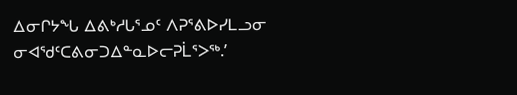ᐃᓂᒋᔭᖓ ᐃᕕᒃᓱᒐᕐᓄᑦ ᐱᕈᕐᕕᐅᓯᒪᓗᓂ ᓂᐊᖁᑦᑕᕕᓂᑐᐃᓐᓇᐅᓕᕈᒫᕐᐳᖅ.’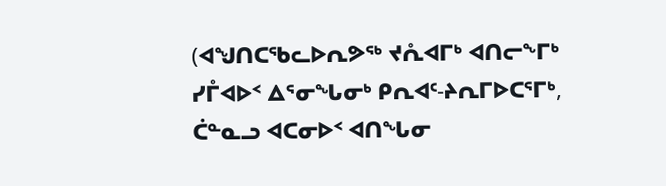(ᐊᖑᑎᑕᖃᓚᐅᕆᕗᖅ ᔪᕅᐊᒥᒃ ᐊᑎᓕᖕᒥᒃ ᓯᒤᐊᐅᑉ ᐃᕐᓂᖓᓂᒃ ᑭᕆᐊᑦ-ᔨᕆᒥᐅᑕᕐᒥᒃ, ᑖᓐᓇᓗ ᐊᑕᓂᐅᑉ ᐊᑎᖓᓂ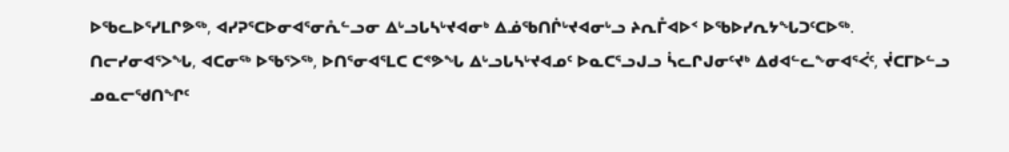ᐅᖃᓚᐅᕐᓯᒪᒋᕗᖅ, ᐊᓯᕈᕐᑕᐅᓂᐊᕐᓂᕅᓪᓗᓂ ᐃᒡᓗᒐᓴᒡᔪᐊᓂᒃ ᐃᓅᖃᑎᒌᒡᔪᐊᓂᒡᓗ ᔨᕆᒤᐊᐅᑉ ᐅᖃᐅᓯᕆᔭᖓᑐᑦᑕᐅᖅ.
ᑎᓕᓯᓂᐊᕐᐳᖓ, ᐊᑕᓂᖅ ᐅᖃᕐᐳᖅ, ᐅᑎᕐᓂᐊᕐᒪᑕ ᑕᕝᕗᖓ ᐃᒡᓗᒐᓴᒡᔪᐊᓄᑦ ᐅᓇᑕᕐᓗᒍᓗ ᓵᓚᒋᒍᓂᑦᔪᒃ ᐃᑯᐊᓪᓚᖕᓂᐊᕐᐹᑦ, ᔫᑕᒥᐅᓪᓗ ᓄᓇᓕᖁᑎᖏᑦ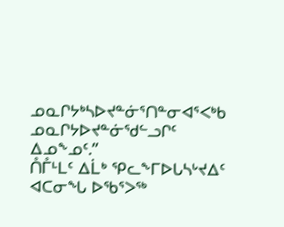ᓄᓇᒋᔭᒃᓴᐅᔪᓐᓃᕐᑎᓐᓂᐊᕐᐸᒃᑲ ᓄᓇᒋᔭᐅᔪᓐᓃᖁᓪᓗᒋᑦ ᐃᓄᖕᓄᑦ.”
ᑍᒤᒻᒪᑦ ᐃᒫᒃ ᕿᓚᖕᒥᐅᒐᓴᒡᔪᐃᑦ ᐊᑕᓂᖓ ᐅᖃᕐᐳᖅ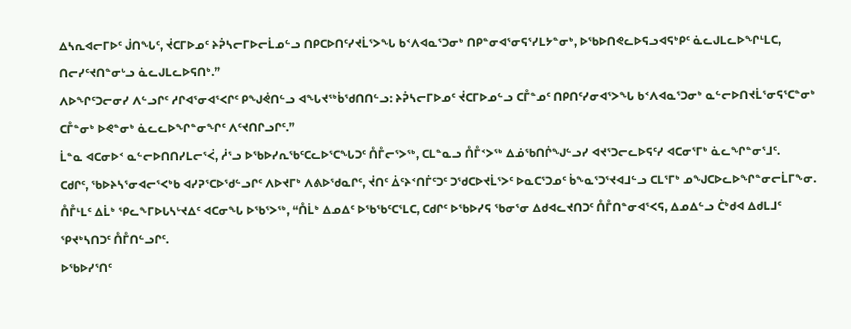ᐃᓴᕆᐊᓕᒥᐅᑦ ᒎᑎᖓᑦ, ᔫᑕᒥᐅᓄᑦ ᔨᕉᓴᓕᒥᐅᓕᒫᓄᓪᓗ ᑎᑭᑕᐅᑎᑦᓯᔪᒫᕐᐳᖓ ᑲᑉᐱᐊᓇᕐᑐᓂᒃ ᑎᑭᓐᓂᐊᕐᓂᕋᕐᓯᒪᔭᓐᓂᒃ, ᐅᖃᐅᑎᕙᓚᐅᕋᓗᐊᕋᒃᑭᑦ ᓈᓚᒍᒪᓚᐅᖏᒻᒪᑕ, ᑎᓕᓯᑦᔪᑎᓐᓂᒡᓗ ᓈᓚᒍᒪᓚᐅᕋᑎᒃ.”
ᐱᐅᖏᑦᑐᓕᓂᓯ ᐱᓪᓗᒋᑦ ᓱᒋᐊᕐᓂᐊᕐᐸᒋᑦ ᑭᖑᕚᑎᓪᓗ ᐊᖓᔪᖅᑳᖁᑎᑎᓪᓗ: ᔨᕉᓴᓕᒥᐅᓄᑦ ᔫᑕᒥᐅᓄᓪᓗ ᑕᒤᓐᓄᑦ ᑎᑭᑎᑦᓯᓂᐊᕐᐳᖓ ᑲᑉᐱᐊᓇᕐᑐᓂᒃ ᓇᓪᓕᐅᑎᔪᒫᕐᓂᕋᕐᑕᓐᓂᒃ ᑕᒤᓐᓂᒃ ᐅᕙᓐᓂᒃ ᓈᓚᓚᐅᖏᓐᓂᖏᑦ ᐱᑦᔪᑎᒋᓗᒋᑦ.”
ᒫᓐᓇ ᐊᑕᓂᐅᑉ ᓇᓪᓕᐅᑎᑎᓯᒪᓕᕐᐹ, ᓲᕐᓗ ᐅᖃᐅᓯᕆᖃᑦᑕᓚᐅᕐᑕᖓᑐᑦ ᑍᒤᓕᕐᐳᖅ, ᑕᒪᓐᓇᓗ ᑍᒤᑉᐳᖅ ᐃᓅᖃᑎᒌᖑᓪᓗᓯ ᐊᔪᕐᑐᓕᓚᐅᕋᑦᓯ ᐊᑕᓂᕐᒥᒃ ᓈᓚᖏᓐᓂᕐᒧᑦ.
ᑕᑯᒋᑦ, ᖃᐅᔨᓴᕐᓂᐊᓕᕐᐸᒃᑲ ᐊᓯᕈᕐᑕᐅᖁᓪᓗᒋᑦ ᐱᐅᔪᒥᒃ ᐱᕕᐅᖁᓇᒋᑦ, ᔫᑎᑦ ᐄᑦᔨᑉᑎᒦᑦᑐᑦ ᑐᖁᑕᐅᔪᒫᕐᐳᑦ ᐅᓇᑕᕐᑐᓄᑦ ᑳᖕᓇᕐᑐᕐᔪᐊᒧᓪᓗ ᑕᒪᕐᒥᒃ ᓄᖑᑕᐅᓚᐅᖏᓐᓂᓕᒫᒥᖕᓂ.
ᑍᒤᒻᒪᑦ ᐃᒫᒃ ᕿᓚᖕᒥᐅᒐᓴᒡᔪᐃᑦ ᐊᑕᓂᖓ ᐅᖃᕐᐳᖅ, “ᑍᒫᒃ ᐃᓄᐃᑦ ᐅᖃᖃᑦᑕᕐᒪᑕ, ᑕᑯᒋᑦ ᐅᖃᐅᓯᕋ ᖃᓂᕐᓂ ᐃᑯᐊᓚᔪᑎᑐᑦ ᑍᒤᑎᓐᓂᐊᕐᐸᕋ, ᐃᓄᐃᓪᓗ ᑖᒃᑯᐊ ᐃᑯᒪᒧᑦ ᕿᔪᒃᓴᑎᑐᑦ ᑍᒤᑎᓪᓗᒋᑦ.
ᐅᖃᐅᓯᕐᑎᑦ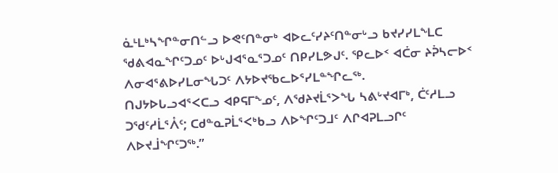ᓈᒻᒪᒃᓴᖏᓐᓂᑎᓪᓗ ᐅᕙᑦᑎᓐᓂᒃ ᐊᐅᓚᑦᓯᔨᑦᑎᓐᓂᒡᓗ ᑲᔪᓯᓯᒪᖕᒪᑕ ᖁᕕᐊᓇᖏᑦᑐᓄᑦ ᐅᒡᒍᐊᕐᓇᕐᑐᓄᑦ ᑎᑭᓯᒪᕗᒍᑦ. ᕿᓚᐅᑉ ᐊᑖᓂ ᔨᕉᓴᓕᐅᑉ ᐱᓂᐊᕐᕕᐅᓯᒪᓂᖓᑐᑦ ᐱᔭᐅᔪᖃᓚᐅᕐᓯᒪᓐᖏᓚᖅ.
ᑎᒍᔭᐅᒐᓗᐊᕐᐸᑕᓗ ᐊᑭᕋᒥᖕᓄᑦ, ᐱᖁᔨᔪᒫᕐᐳᖓ ᓴᕕᒡᔪᐊᒥᒃ, ᑖᑦᓱᒪᓗ ᑐᖁᑦᓱᒫᕐᐰᑦ; ᑕᑯᓐᓇᕈᒫᕐᐸᒃᑲᓗ ᐱᐅᖏᑦᑐᒧᑦ ᐱᒋᐊᕈᒪᓗᒋᑦ ᐱᐅᔪᒨᖏᑦᑐᖅ.”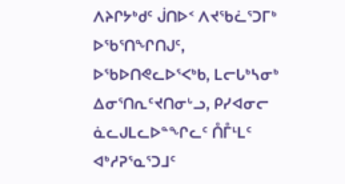ᐱᔨᒋᔭᒃᑯᑦ ᒎᑎᐅᑉ ᐱᔪᖃᓛᕐᑐᒥᒃ ᐅᖃᕐᑎᖏᑎᒍᑦ, ᐅᖃᐅᑎᕙᓚᐅᕐᐸᒃᑲ, ᒪᓕᒐᒃᓴᓂᒃ ᐃᓂᕐᑎᕆᑦᔪᑎᓂᒡᓗ, ᑭᓯᐊᓂᓕ ᓈᓚᒍᒪᓚᐅᓐᖏᓚᑦ ᑍᒤᒻᒪᑦ ᐊᒃᓱᕈᕐᓇᕐᑐᒧᑦ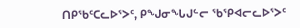ᑎᑭᖃᑦᑕᓚᐅᕐᐳᑦ, ᑭᖑᓂᖓᒍᓪᓕ ᖃᕿᐊᓕᓚᐅᕐᐳᑦ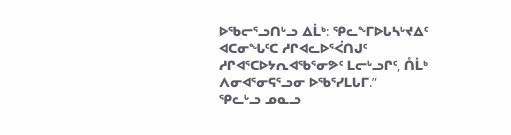ᐅᖃᓕᕐᓗᑎᒡᓗ ᐃᒫᒃ: ᕿᓚᖕᒥᐅᒐᓴᒡᔪᐃᑦ ᐊᑕᓂᖓᑦᑕ ᓱᒋᐊᓚᐅᕐᐹᑎᒍᑦ ᓱᒋᐊᕐᑕᐅᔭᕆᐊᖃᕐᓂᕗᑦ ᒪᓕᒡᓗᒋᑦ, ᑍᒫᒃ ᐱᓂᐊᕐᓂᕋᕐᓗᓂ ᐅᖃᕐᓯᒪᒐᒥ.”
ᕿᓚᒡᓗ ᓄᓇᓗ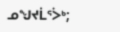ᓄᖑᔪᒫᕐᐴᒃ;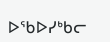ᐅᖃᐅᓯᒃᑲᓕ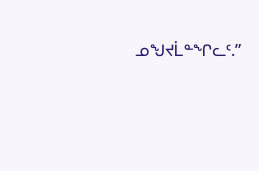ᓄᖑᔪᒫᓐᖏᓚᑦ.”